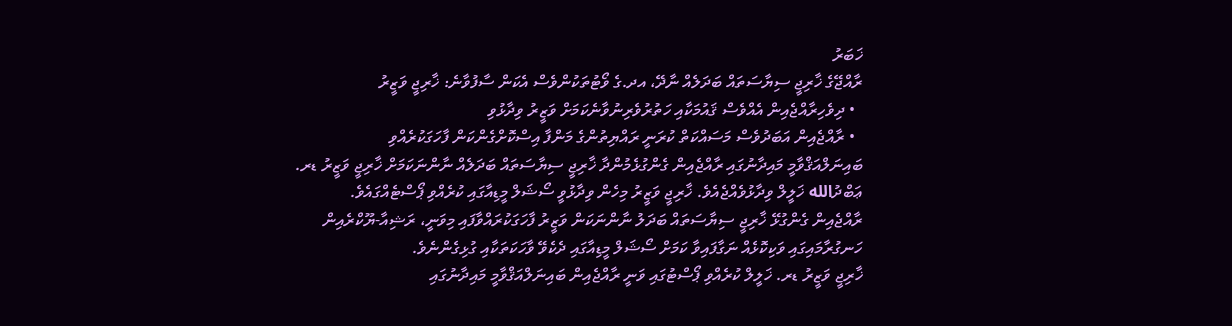ޚަބަރު
ރާއްޖޭގެ ޚާރިޖީ ސިޔާސަތައް ބަދަލެއް ނާދޭ، އދ.ގެ ވޯޓުތަކުންވެސް އެކަން ސާފުވާނެ: ޚާރިޖީ ވަޒީރު
  • ދިވެހިރާއްޖެއިން އެއްވެސް ޤައުމަކާއި ހަތުރުވެރިނުވާނެކަމަށް ވަޒީރު ވިދާޅުވި
  • ރާއްޖެއިން އަބަދުވެސް މަސައްކަތް ކުރަނީ ރައްޔިތުންގެ މަންފާ އިސްކޮށްގެންކަން ފާހަގަކުރެއްވި
ބައިނަލްއަޤްވާމީ މައިދާނުގައި ރާއްޖެއިން ގެންގުޅެމުންދާ ޚާރިޖީ ސިޔާސަތައް ބަދަލެއް ނާންނަކަމަށް ޚާރިޖީ ވަޒީރު ޑރ. ޢަބްދުالله ޚަލީލް ވިދާޅުވެއްޖެއެވެ. ޚާރިޖީ ވަޒީރު މިހެން ވިދާޅުވީ ސޯޝަލް މީޑިއާގައި ކުރެއްވި ޕޯސްޓެއްގައެވެ.
ރާއްޖެއިން ގެންގުޅޭ ޚާރިޖީ ސިޔާސަތައް ބަދަލު ނާންނަކަން ވަޒީރު ފާހަގަކުރައްވާފައި މިވަނީ، ރަޝިއާ-ޔޫކްރެއިން ހަނގުރާމައިގައި ވަކިކޮޅެއް ނަގާފައިވާ ކަމަށް ސޯޝަލް މީޑިއާގައި ދެކެވޭ ވާހަކަތަކާއި ގުޅިގެންނެވެ.
ޚާރިޖީ ވަޒީރު ޑރ. ޚަލީލް ކުރެއްވި ޕޯސްޓުގައި ވަނީ ރާއްޖެއިން ބައިނަލްއަޤްވާމީ މައިދާނުގައި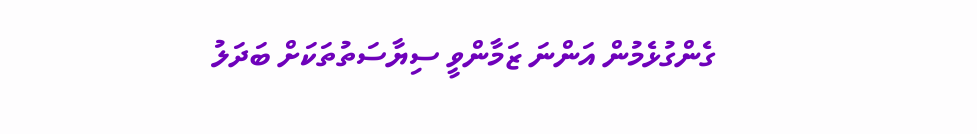ގެންގުޅެމުން އަންނަ ޒަމާންވީ ސިޔާސަތުތަކަށް ބަދަލު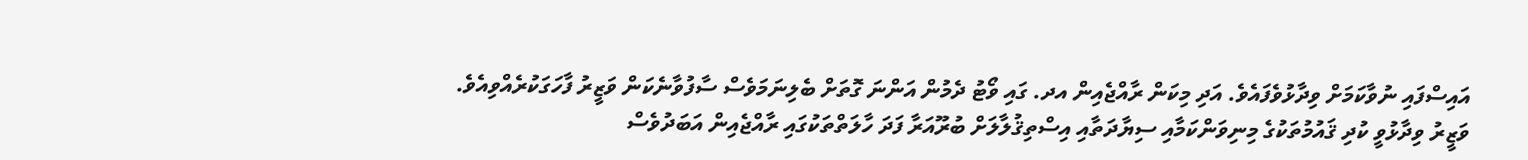އައިސްފައި ނުވާކަމަށް ވިދާޅުވެފައެވެ. އަދި މިކަން ރާއްޖެއިން އދ. ގައި ވޯޓު ދެމުން އަންނަ ގޮތަށް ބެލިނަމަވެސް ސާފުވާނެކަން ވަޒީރު ފާހަގަކުރެއްވިއެވެ.
ވަޒީރު ވިދާޅުވީ ކުދި ޤައުމުތަކުގެ މިނިވަންކަމާއި ސިޔާދަތާއި އިސްތިޤުލާލަށް ބުރޫއަރާ ފަދަ ހާލަތްތަކުގައި ރާއްޖެއިން އަބަދުވެސް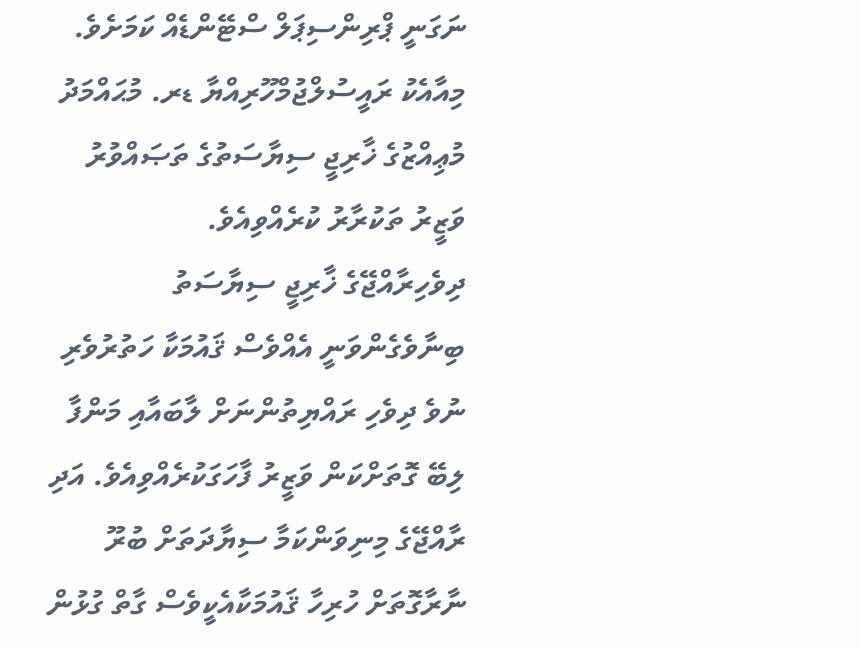ނަގަނީ ޕްރިންސިޕަލް ސްޓޭންޑެއް ކަމަށެވެ. މިއާއެކު ރައީސުލްޖުމްހޫރިއްޔާ ޑރ. މުޙައްމަދު މުޢިއްޒުގެ ޚާރިޖީ ސިޔާސަތުގެ ތަޞައްވުރު ވަޒީރު ތަކުރާރު ކުރެއްވިއެވެ.
ދިވެހިރާއްޖޭގެ ޚާރިޖީ ސިޔާސަތު ބިނާވެގެންވަނީ އެއްވެސް ޤައުމަކާ ހަތުރުވެރި ނުވެ ދިވެހި ރައްޔިތުންނަށް ލާބައާއި މަންފާ ލިބޭ ގޮތަށްކަން ވަޒީރު ފާހަގަކުރެއްވިއެވެ. އަދި ރާއްޖޭގެ މިނިވަންކަމާ ސިޔާދަތަށް ބުރޫ ނާރާގޮތަށް ހުރިހާ ޤައުމަކާއެކީވެސް ގާތް ގުޅުން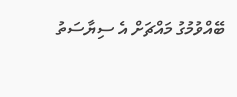ބޭއްވުމުގު މައްޗަށް އެ ސިޔާސަތު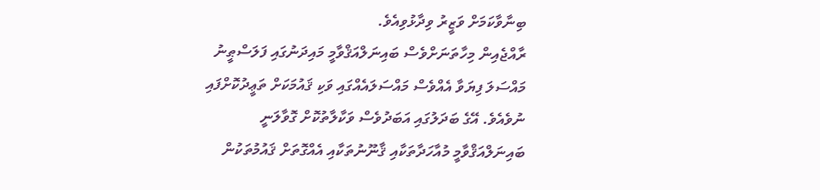ބިނާވާކަމަށް ވަޒީރު ވިދާޅުވިއެވެ.
ރާއްޖެއިން މިހާތަނަށްވެސް ބައިނަލްއަޤްވާމީ މައިދަނުގައި ފަލަސްޠީނު މައްސަލަ ފިޔަވާ އެއްވެސް މައްސަލައެއްގައި ވަކި ޤައުމަކަށް ތަޢީދުކޮށްފައި ނުވެއެވެ. އޭގެ ބަދަލުގައި އަބަދުވެސް ވަކާލާތުކޮށް ގޮވާލަނީ ބައިނަލްއަޤްވާމީ މުއާހަދާތަކާއި ޤާނޫނުތަކާއި އެއްގޮތަށް ޤައުމުތަކުން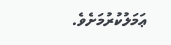ޢަމަލުކުރުމަށެވެ.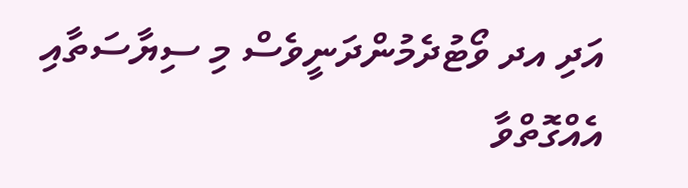އަދި އދ ވޯޓުދެމުންދަނީވެސް މި ސިޔާސަތާއި އެއްގޮތްވާ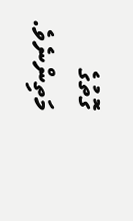ގޮތުގެ މަތިންނެވެ.